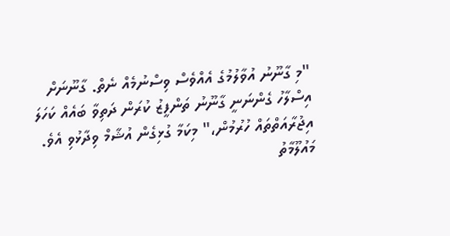"މި ގާނޫނު އުވާލުމުގެ އެއްވެސް ވިސްނުމެއް ނެތް. ގާނޫނަށް އިސްލާހު ގެންނަނީ ގާނޫނު ތަންފީޒު ކުރަން ދަތިވާ ބައެއް ކަހަލަ އިޖުރާއަތްތައް ހުރުމުން،" މިކަމާ ގުޅިގެން އުޝާމް ވިދާޅުވި އެވެ.
މައުލޫމާތު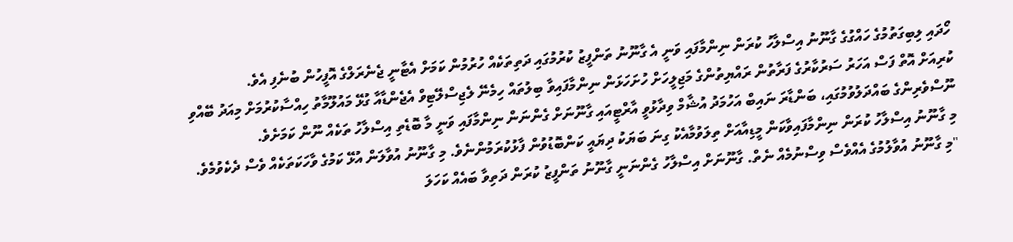ހޯދައި ލިބިގަތުމުގެ ހައްގުގެ ގާނޫނު އިސްލާހު ކުރަން ނިންމާފައި ވަނީ އެ ގާނޫނު ތަންފީޒު ކުރުމުގައި ދަތިތަކެއް ހުރުމުން ކަމަށް އެޓާނީ ޖެނެރަލްގެ އޮފީހުން ބުނެފި އެވެ.
ކުރިއަށް އޮތް ފަސް އަހަރު ސަރުކާރުގެ ފަރާތުން ރައްޔިތުންގެ މަޖިލީހަށް ހުށަހަޅަން ނިންމާފައިވާ ބިލުތައް ހިމެނޭ ލެޖިސްލޭޓިވް އެޖެންޑާއާ ގުޅޭ މައުލޫމާތު ހިއްސާކުރުމަށް މިއަދު ބޭއްވި ނޫސްވެރިންގެ ބައްދަލުވުމުގައި، ބަންޑާރަ ނައިބް އަހުމަދު އުޝާމް ވިދާޅުވީ އާރްޓީއައި ގާނޫނަށް ގެންނަން ނިންމާފައި ވަނީ މާ ބޮޑެތި އިސްލާހު ތަކެއް ނޫން ކަމަށެވެ.
މި ގާނޫނު އިސްލާހު ކުރަން ނިންމާފައިވާކަން މީޑިއާއަށް ތިލަވުމާއެކު ގިނަ ބަޔަކު ދިޔައީ ކަންބޮޑުވުން ފާޅުކުރަމުންނެވެ. މި ގާނޫނު އުވާލަން އުޅޭ ކަމުގެ ވާހަކަތަކެއް ވެސް ދެކެވުމެވެ.
"މި ގާނޫނު އުވާލުމުގެ އެއްވެސް ވިސްނުމެއް ނެތް. ގާނޫނަށް އިސްލާހު ގެންނަނީ ގާނޫނު ތަންފީޒު ކުރަން ދަތިވާ ބައެއް ކަހަލަ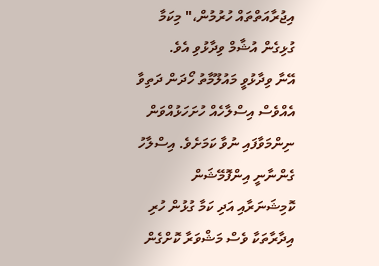އިޖުރާއަތްތައް ހުރުމުން،" މިކަމާ ގުޅިގެން އުޝާމް ވިދާޅުވި އެވެ.
އޭނާ ވިދާޅުވީ މައުލޫމާތު ހޯދަން ދަތިވާ އެއްވެސް އިސްލާހެއް ހުށަހަޅުއްވަން ނިންމަވާފައި ނުވާ ކަމަށެވެ. އިސްލާހު ގެންނާނީ އިންފޮމޭޝަން ކޮމިޝަނަރާއި އަދި ކަމާ ގުޅުން ހުރި އިދާރާތަކާ ވެސް މަޝްވަރާ ކޮށްގެން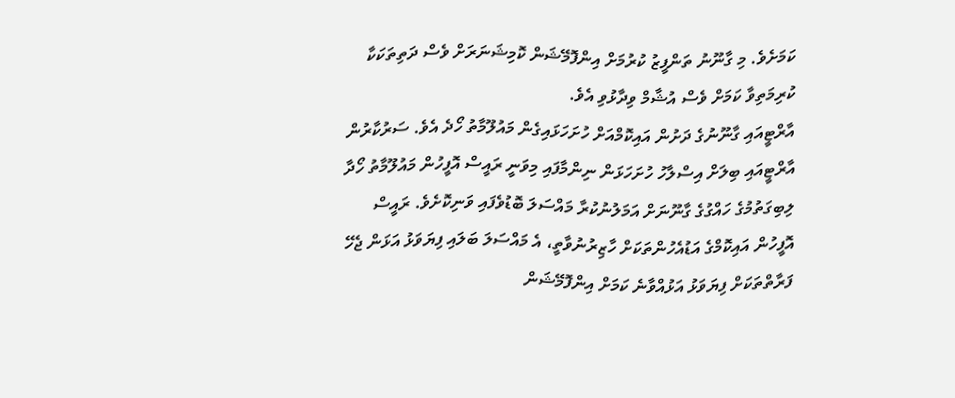ކަމަށެވެ. މި ގާނޫނު ތަންފީޒު ކުރުމަށް އިންފޮމޭޝަން ކޮމިޝަނަރަށް ވެސް ދަތިތަކަކާ ކުރިމަތިވާ ކަމަށް ވެސް އުޝާމް ވިދާޅުވި އެވެ.
އާރްޓީއައި ގާނޫނުގެ ދަށުން އައިކޮމްއަށް ހުށަހަޅައިގެން މައުލޫމާތު ހޯދެ އެވެ. ސަރުކާރުން އާރްޓީއައި ބިލަށް އިސްލާހު ހުށަހަޅަން ނިންމާފައި މިވަނީ ރައީސް އޮފީހުން މައުލޫމާތު ހޯދާ ލިބިގަތުމުގެ ހައްގުގެ ގާނޫނަށް އަމަލުނުކުރާ މައްސަލަ ބޮޑުވެފައި ވަނިކޮށެވެ. ރައީސް އޮފީހުން އައިކޮމްގެ އަޑުއެހުންތަކަށް ހާޒިރުނުވާތީ، އެ މައްސަލަ ބަލައި ފިޔަވަޅު އަޅަން ޖެހޭ ފަރާތްތަކަށް ފިޔަވަޅު އަޅުއްވާނެ ކަމަށް އިންފޮމޭޝަން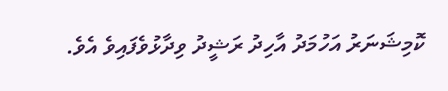ކޮމިޝަނަރު އަހުމަދު އާހިދު ރަޝީދު ވިދާޅުވެފައިވެ އެވެ.